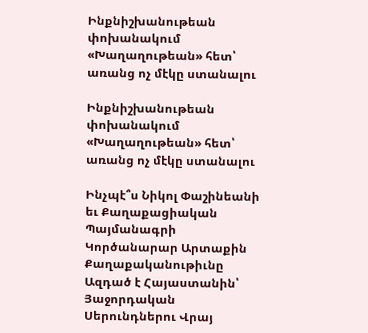Ինքնիշխանութեան փոխանակում «Խաղաղութեան» հետ՝ առանց ոչ մէկը ստանալու

Ինքնիշխանութեան փոխանակում «Խաղաղութեան» հետ՝ առանց ոչ մէկը ստանալու

Ինչպէ՞ս Նիկոլ Փաշինեանի եւ Քաղաքացիական Պայմանագրի Կործանարար Արտաքին Քաղաքականութիւնը Ազդած է Հայաստանին՝ Յաջորդական Սերունդներու Վրայ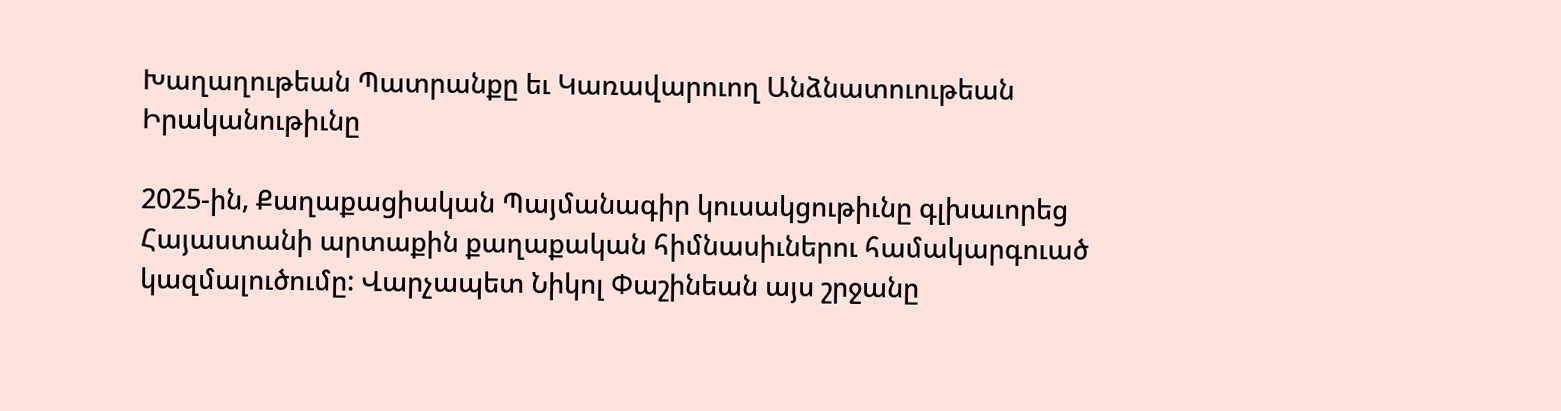Խաղաղութեան Պատրանքը եւ Կառավարուող Անձնատուութեան Իրականութիւնը

2025-ին, Քաղաքացիական Պայմանագիր կուսակցութիւնը գլխաւորեց Հայաստանի արտաքին քաղաքական հիմնասիւներու համակարգուած կազմալուծումը: Վարչապետ Նիկոլ Փաշինեան այս շրջանը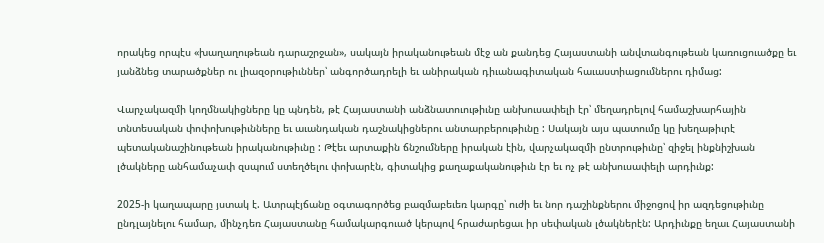որակեց որպէս «խաղաղութեան դարաշրջան», սակայն իրականութեան մէջ ան քանդեց Հայաստանի անվտանգութեան կառուցուածքը եւ յանձնեց տարածքներ ու լիազօրութիւններ՝ անգործադրելի եւ անիրական դիւանագիտական հաւաստիացումներու դիմաց:

Վարչակազմի կողմնակիցները կը պնդեն, թէ Հայաստանի անձնատուութիւնը անխուսափելի էր՝ մեղադրելով համաշխարհային տնտեսական փոփոխութիւնները եւ աւանդական դաշնակիցներու անտարբերութիւնը : Սակայն այս պատումը կը խեղաթիւրէ պետականաշինութեան իրականութիւնը : Թէեւ արտաքին ճնշումները իրական էին, վարչակազմի ընտրութիւնը՝ զիջել ինքնիշխան լծակները անհամաչափ զսպում ստեղծելու փոխարէն, գիտակից քաղաքականութիւն էր եւ ոչ թէ անխուսափելի արդիւնք:

2025-ի կաղապարը յստակ է. Ատրպէյճանը օգտագործեց բազմաբեւեռ կարգը՝ ուժի եւ նոր դաշինքներու միջոցով իր ազդեցութիւնը ընդլայնելու համար, մինչդեռ Հայաստանը համակարգուած կերպով հրաժարեցաւ իր սեփական լծակներէն: Արդիւնքը եղաւ Հայաստանի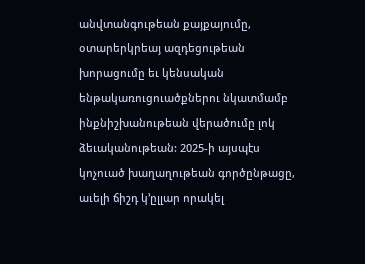անվտանգութեան քայքայումը, օտարերկրեայ ազդեցութեան խորացումը եւ կենսական ենթակառուցուածքներու նկատմամբ ինքնիշխանութեան վերածումը լոկ ձեւականութեան: 2025-ի այսպէս կոչուած խաղաղութեան գործընթացը, աւելի ճիշդ կ’ըլլար որակել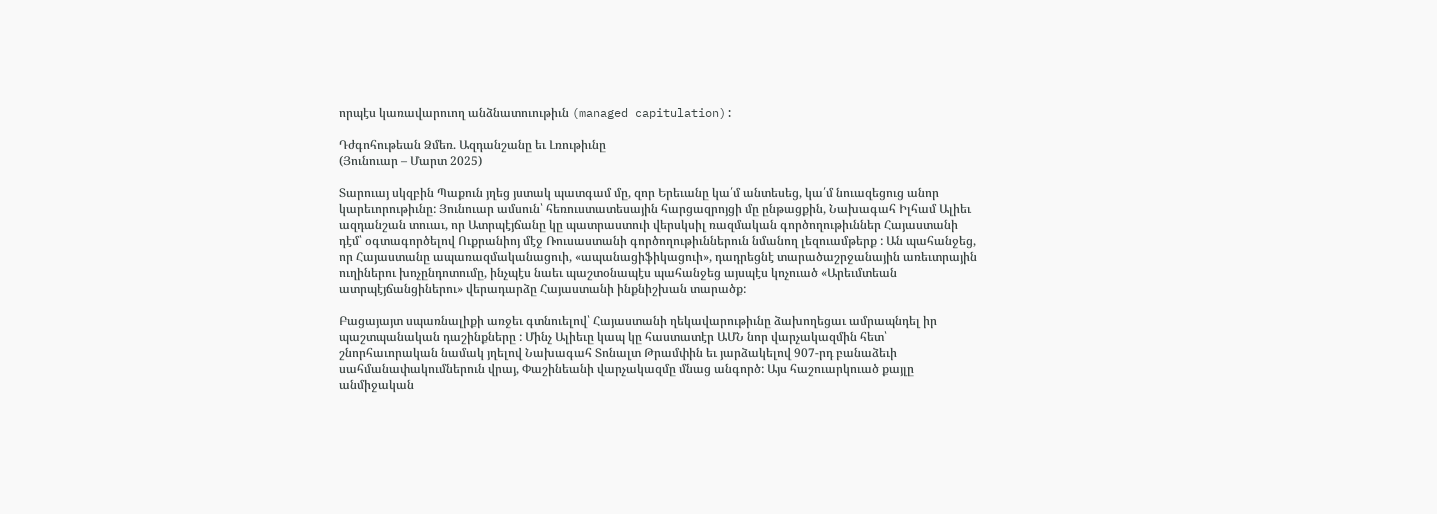որպէս կառավարուող անձնատուութիւն (managed capitulation):

Դժգոհութեան Ձմեռ. Ազդանշանը եւ Լռութիւնը
(Յունուար – Մարտ 2025)

Տարուայ սկզբին Պաքուն յղեց յստակ պատգամ մը, զոր Երեւանը կա՛մ անտեսեց, կա՛մ նուազեցուց անոր կարեւորութիւնը: Յունուար ամսուն՝ հեռուստատեսային հարցազրոյցի մը ընթացքին, Նախագահ Իլհամ Ալիեւ ազդանշան տուաւ, որ Ատրպէյճանը կը պատրաստուի վերսկսիլ ռազմական գործողութիւններ Հայաստանի դէմ՝ օգտագործելով Ուքրանիոյ մէջ Ռուսաստանի գործողութիւններուն նմանող լեզուամթերք : Ան պահանջեց, որ Հայաստանը ապառազմականացուի, «ապանացիֆիկացուի», դադրեցնէ տարածաշրջանային առեւտրային ուղիներու խոչընդոտումը, ինչպէս նաեւ պաշտօնապէս պահանջեց այսպէս կոչուած «Արեւմտեան ատրպէյճանցիներու» վերադարձը Հայաստանի ինքնիշխան տարածք:

Բացայայտ սպառնալիքի առջեւ գտնուելով՝ Հայաստանի ղեկավարութիւնը ձախողեցաւ ամրապնդել իր պաշտպանական դաշինքները : Մինչ Ալիեւը կապ կը հաստատէր ԱՄՆ նոր վարչակազմին հետ՝ շնորհաւորական նամակ յղելով Նախագահ Տոնալտ Թրամփին եւ յարձակելով 907-րդ բանաձեւի սահմանափակումներուն վրայ, Փաշինեանի վարչակազմը մնաց անգործ: Այս հաշուարկուած քայլը անմիջական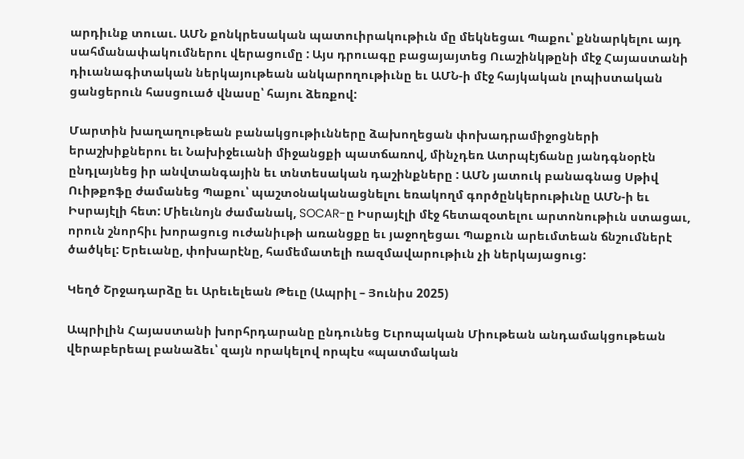արդիւնք տուաւ. ԱՄՆ քոնկրեսական պատուիրակութիւն մը մեկնեցաւ Պաքու՝ քննարկելու այդ սահմանափակումներու վերացումը : Այս դրուագը բացայայտեց Ուաշինկթընի մէջ Հայաստանի դիւանագիտական ներկայութեան անկարողութիւնը եւ ԱՄՆ-ի մէջ հայկական լոպիստական ցանցերուն հասցուած վնասը՝ հայու ձեռքով:

Մարտին խաղաղութեան բանակցութիւնները ձախողեցան փոխադրամիջոցների երաշխիքներու եւ Նախիջեւանի միջանցքի պատճառով, մինչդեռ Ատրպէյճանը յանդգնօրէն ընդլայնեց իր անվտանգային եւ տնտեսական դաշինքները : ԱՄՆ յատուկ բանագնաց Սթիվ Ուիթքոֆը ժամանեց Պաքու՝ պաշտօնականացնելու եռակողմ գործընկերութիւնը ԱՄՆ-ի եւ Իսրայէլի հետ: Միեւնոյն ժամանակ, SOCAR-ը Իսրայէլի մէջ հետազօտելու արտոնութիւն ստացաւ, որուն շնորհիւ խորացուց ուժանիւթի առանցքը եւ յաջողեցաւ Պաքուն արեւմտեան ճնշումներէ ծածկել: Երեւանը, փոխարէնը, համեմատելի ռազմավարութիւն չի ներկայացուց:

Կեղծ Շրջադարձը եւ Արեւելեան Թեւը (Ապրիլ – Յունիս 2025)

Ապրիլին Հայաստանի խորհրդարանը ընդունեց Եւրոպական Միութեան անդամակցութեան վերաբերեալ բանաձեւ՝ զայն որակելով որպէս «պատմական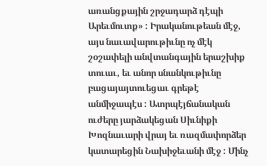առանցքային շրջադարձ դէպի Արեւմուտք» : Իրականութեան մէջ, այս նաւավարութիւնը ոչ մէկ շօշափելի անվտանգային երաշխիք տուաւ, եւ անոր սնանկութիւնը բացայայտուեցաւ գրեթէ անմիջապէս : Ատրպէյճանական ուժերը յարձակեցան Սիւնիքի Խոզնաւարի վրայ եւ ռազմափորձեր կատարեցին Նախիջեւանի մէջ : Մինչ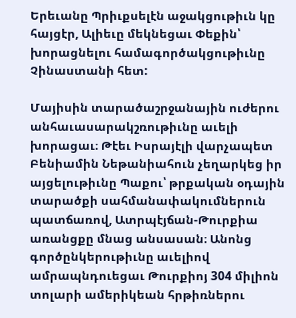Երեւանը Պրիւքսելէն աջակցութիւն կը հայցէր, Ալիեւը մեկնեցաւ Փեքին՝ խորացնելու համագործակցութիւնը Չինաստանի հետ:

Մայիսին տարածաշրջանային ուժերու անհաւասարակշռութիւնը աւելի խորացաւ։ Թէեւ Իսրայէլի վարչապետ Բենիամին Նեթանիահուն չեղարկեց իր այցելութիւնը Պաքու՝ թրքական օդային տարածքի սահմանափակումներուն պատճառով, Ատրպէյճան-Թուրքիա առանցքը մնաց անսասան։ Անոնց գործընկերութիւնը աւելիով ամրապնդուեցաւ Թուրքիոյ 304 միլիոն տոլարի ամերիկեան հրթիռներու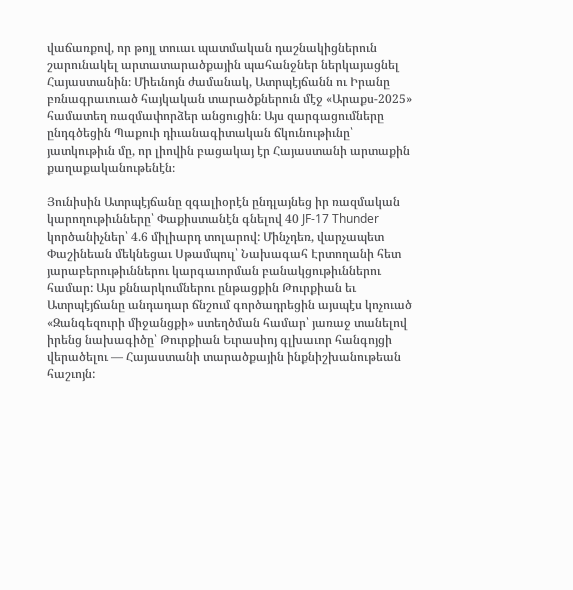վաճառքով, որ թոյլ տուաւ պատմական դաշնակիցներուն շարունակել արտատարածքային պահանջներ ներկայացնել Հայաստանին։ Միեւնոյն ժամանակ, Ատրպէյճանն ու Իրանը բռնագրաւուած հայկական տարածքներուն մէջ «Արաքս-2025» համատեղ ռազմափորձեր անցուցին։ Այս զարգացումները ընդգծեցին Պաքուի դիւանագիտական ճկունութիւնը՝ յատկութիւն մը, որ լիովին բացակայ էր Հայաստանի արտաքին քաղաքականութենէն։

Յունիսին Ատրպէյճանը զգալիօրէն ընդլայնեց իր ռազմական կարողութիւնները՝ Փաքիստանէն գնելով 40 JF-17 Thunder կործանիչներ՝ 4.6 միլիարդ տոլարով: Մինչդեռ, վարչապետ Փաշինեան մեկնեցաւ Սթամպուլ՝ Նախագահ Էրտողանի հետ յարաբերութիւններու կարգաւորման բանակցութիւններու համար: Այս քննարկումներու ընթացքին Թուրքիան եւ Ատրպէյճանը անդադար ճնշում գործադրեցին այսպէս կոչուած «Զանգեզուրի միջանցքի» ստեղծման համար՝ յառաջ տանելով իրենց նախագիծը՝ Թուրքիան Եւրասիոյ գլխաւոր հանգոյցի վերածելու — Հայաստանի տարածքային ինքնիշխանութեան հաշւոյն: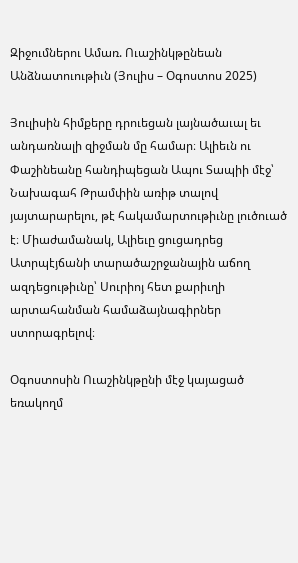Զիջումներու Ամառ. Ուաշինկթընեան Անձնատուութիւն (Յուլիս – Օգոստոս 2025)

Յուլիսին հիմքերը դրուեցան լայնածաւալ եւ անդառնալի զիջման մը համար։ Ալիեւն ու Փաշինեանը հանդիպեցան Ապու Տապիի մէջ՝ Նախագահ Թրամփին առիթ տալով յայտարարելու, թէ հակամարտութիւնը լուծուած է։ Միաժամանակ, Ալիեւը ցուցադրեց Ատրպէյճանի տարածաշրջանային աճող ազդեցութիւնը՝ Սուրիոյ հետ քարիւղի արտահանման համաձայնագիրներ ստորագրելով։

Օգոստոսին Ուաշինկթընի մէջ կայացած եռակողմ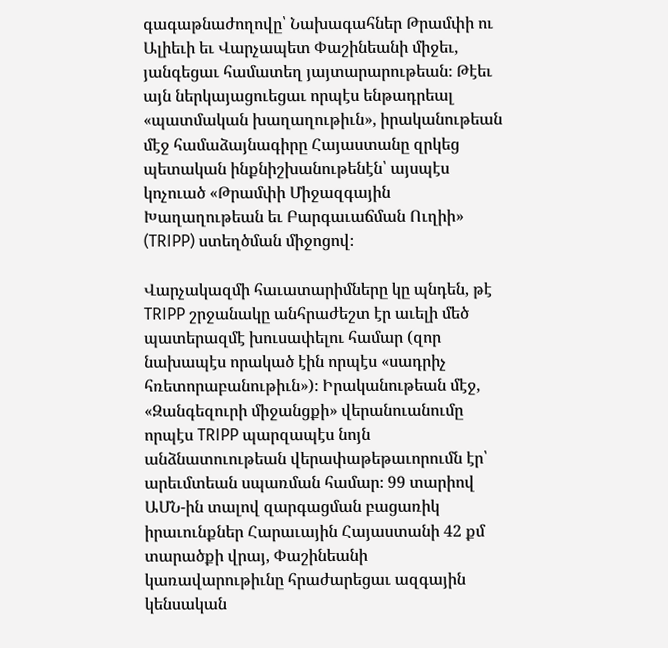գագաթնաժողովը՝ Նախագահներ Թրամփի ու Ալիեւի եւ Վարչապետ Փաշինեանի միջեւ, յանգեցաւ համատեղ յայտարարութեան։ Թէեւ այն ներկայացուեցաւ որպէս ենթադրեալ «պատմական խաղաղութիւն», իրականութեան մէջ համաձայնագիրը Հայաստանը զրկեց պետական ինքնիշխանութենէն՝ այսպէս կոչուած «Թրամփի Միջազգային Խաղաղութեան եւ Բարգաւաճման Ուղիի» (TRIPP) ստեղծման միջոցով։

Վարչակազմի հաւատարիմները կը պնդեն, թէ TRIPP շրջանակը անհրաժեշտ էր աւելի մեծ պատերազմէ խուսափելու համար (զոր նախապէս որակած էին որպէս «սադրիչ հռետորաբանութիւն»)։ Իրականութեան մէջ, «Զանգեզուրի միջանցքի» վերանուանումը որպէս TRIPP պարզապէս նոյն անձնատուութեան վերափաթեթաւորումն էր՝ արեւմտեան սպառման համար։ 99 տարիով ԱՄՆ-ին տալով զարգացման բացառիկ իրաւունքներ Հարաւային Հայաստանի 42 քմ տարածքի վրայ, Փաշինեանի կառավարութիւնը հրաժարեցաւ ազգային կենսական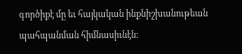գործիքէ մը եւ հայկական ինքնիշխանութեան պահպանման հիմնասիւնէն։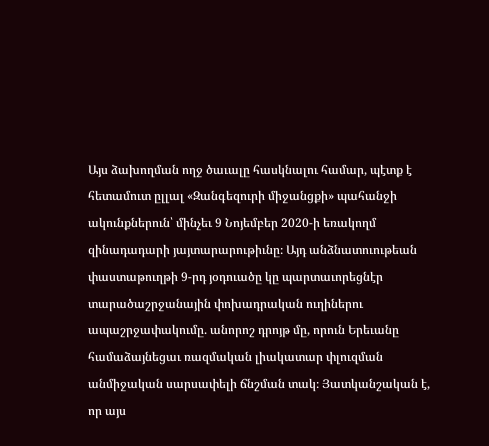Այս ձախողման ողջ ծաւալը հասկնալու համար, պէտք է հետամուտ ըլլալ «Զանգեզուրի միջանցքի» պահանջի ակունքներուն՝ մինչեւ 9 Նոյեմբեր 2020-ի եռակողմ զինադադարի յայտարարութիւնը։ Այդ անձնատուութեան փաստաթուղթի 9-րդ յօդուածը կը պարտաւորեցնէր տարածաշրջանային փոխադրական ուղիներու ապաշրջափակումը. անորոշ դրոյթ մը, որուն Երեւանը համաձայնեցաւ ռազմական լիակատար փլուզման անմիջական սարսափելի ճնշման տակ։ Յատկանշական է, որ այս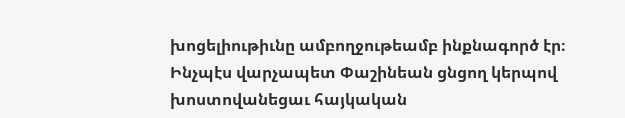խոցելիութիւնը ամբողջութեամբ ինքնագործ էր։ Ինչպէս վարչապետ Փաշինեան ցնցող կերպով խոստովանեցաւ հայկական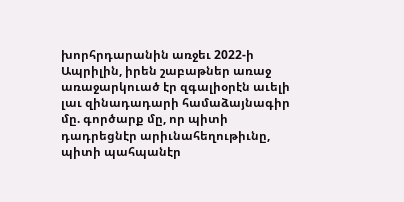խորհրդարանին առջեւ 2022-ի Ապրիլին, իրեն շաբաթներ առաջ առաջարկուած էր զգալիօրէն աւելի լաւ զինադադարի համաձայնագիր մը. գործարք մը, որ պիտի դադրեցնէր արիւնահեղութիւնը, պիտի պահպանէր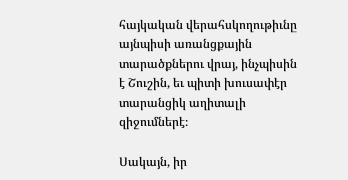հայկական վերահսկողութիւնը այնպիսի առանցքային տարածքներու վրայ, ինչպիսին է Շուշին, եւ պիտի խուսափէր տարանցիկ աղիտալի զիջումներէ։

Սակայն, իր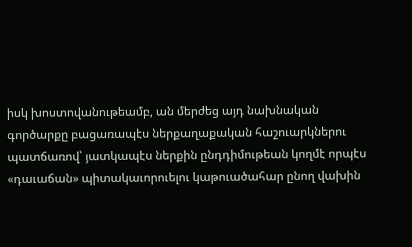իսկ խոստովանութեամբ, ան մերժեց այդ նախնական գործարքը բացառապէս ներքաղաքական հաշուարկներու պատճառով՝ յատկապէս ներքին ընդդիմութեան կողմէ որպէս «դաւաճան» պիտակաւորուելու կաթուածահար ընող վախին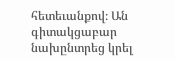հետեւանքով։ Ան գիտակցաբար նախընտրեց կրել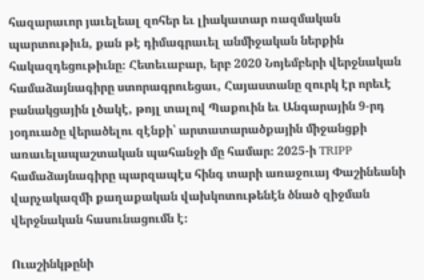հազարաւոր յաւելեալ զոհեր եւ լիակատար ռազմական պարտութիւն, քան թէ դիմագրաւել անմիջական ներքին հակազդեցութիւնը։ Հետեւաբար, երբ 2020 Նոյեմբերի վերջնական համաձայնագիրը ստորագրուեցաւ, Հայաստանը զուրկ էր որեւէ բանակցային լծակէ, թոյլ տալով Պաքուին եւ Անգարային 9-րդ յօդուածը վերածելու զէնքի՝ արտատարածքային միջանցքի առաւելապաշտական պահանջի մը համար։ 2025-ի TRIPP համաձայնագիրը պարզապէս հինգ տարի առաջուայ Փաշինեանի վարչակազմի քաղաքական վախկոտութենէն ծնած զիջման վերջնական հասունացումն է։

Ուաշինկթընի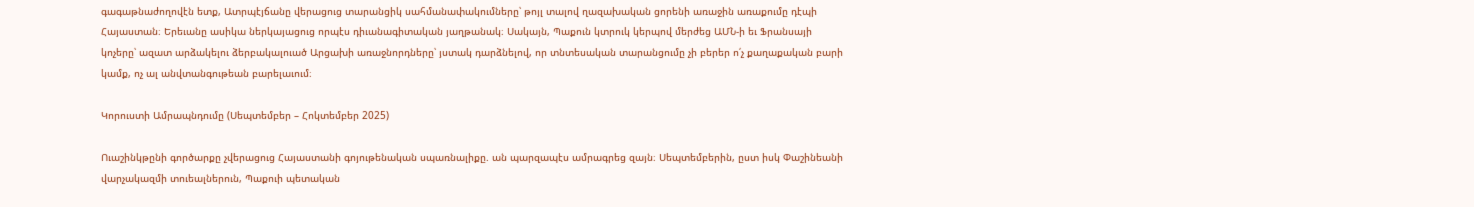գագաթնաժողովէն ետք, Ատրպէյճանը վերացուց տարանցիկ սահմանափակումները՝ թոյլ տալով ղազախական ցորենի առաջին առաքումը դէպի Հայաստան։ Երեւանը ասիկա ներկայացուց որպէս դիւանագիտական յաղթանակ։ Սակայն, Պաքուն կտրուկ կերպով մերժեց ԱՄՆ-ի եւ Ֆրանսայի կոչերը՝ ազատ արձակելու ձերբակալուած Արցախի առաջնորդները՝ յստակ դարձնելով, որ տնտեսական տարանցումը չի բերեր ո՛չ քաղաքական բարի կամք, ոչ ալ անվտանգութեան բարելաւում։

Կորուստի Ամրապնդումը (Սեպտեմբեր – Հոկտեմբեր 2025)

Ուաշինկթընի գործարքը չվերացուց Հայաստանի գոյութենական սպառնալիքը. ան պարզապէս ամրագրեց զայն։ Սեպտեմբերին, ըստ իսկ Փաշինեանի վարչակազմի տուեալներուն, Պաքուի պետական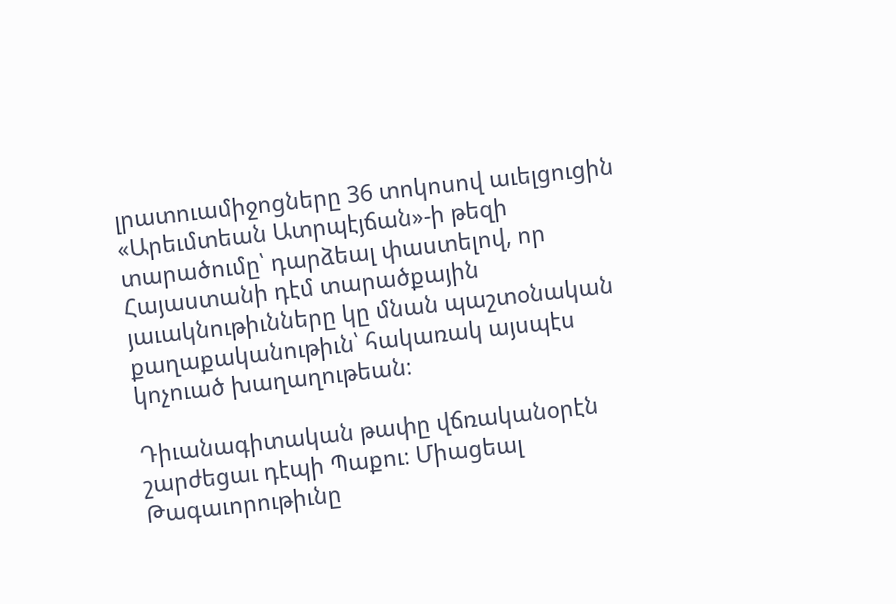լրատուամիջոցները 36 տոկոսով աւելցուցին «Արեւմտեան Ատրպէյճան»-ի թեզի տարածումը՝ դարձեալ փաստելով, որ Հայաստանի դէմ տարածքային յաւակնութիւնները կը մնան պաշտօնական քաղաքականութիւն՝ հակառակ այսպէս կոչուած խաղաղութեան։

Դիւանագիտական թափը վճռականօրէն շարժեցաւ դէպի Պաքու։ Միացեալ Թագաւորութիւնը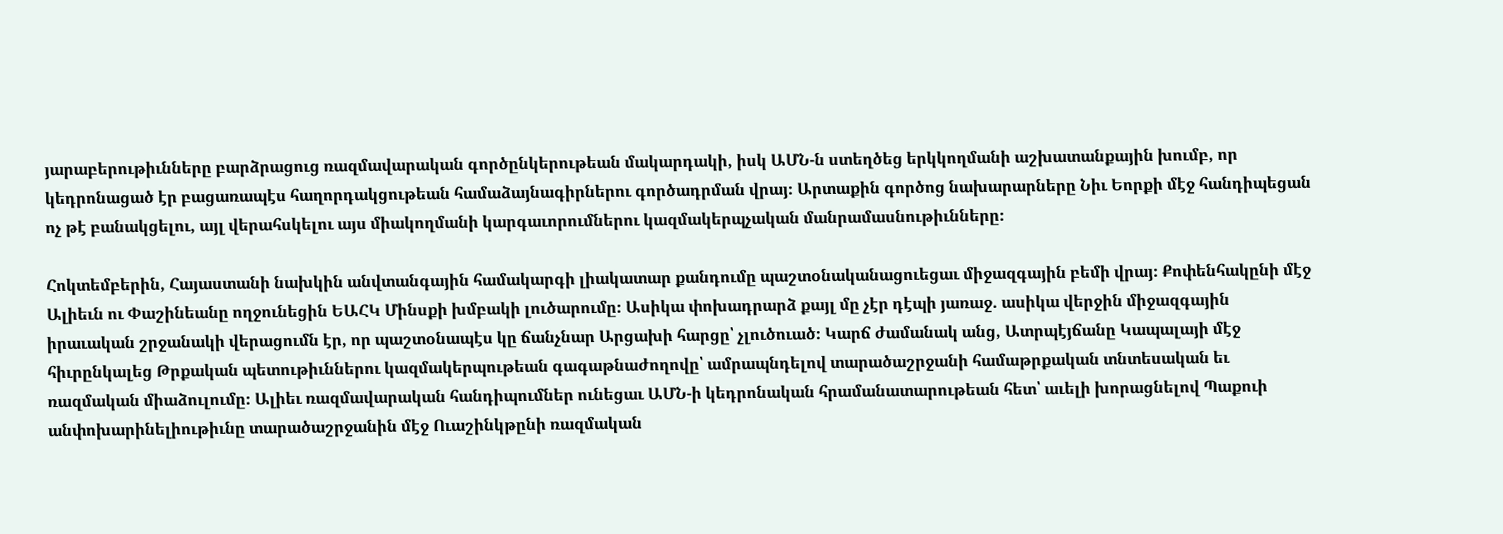յարաբերութիւնները բարձրացուց ռազմավարական գործընկերութեան մակարդակի, իսկ ԱՄՆ-ն ստեղծեց երկկողմանի աշխատանքային խումբ, որ կեդրոնացած էր բացառապէս հաղորդակցութեան համաձայնագիրներու գործադրման վրայ։ Արտաքին գործոց նախարարները Նիւ Եորքի մէջ հանդիպեցան ոչ թէ բանակցելու, այլ վերահսկելու այս միակողմանի կարգաւորումներու կազմակերպչական մանրամասնութիւնները։

Հոկտեմբերին, Հայաստանի նախկին անվտանգային համակարգի լիակատար քանդումը պաշտօնականացուեցաւ միջազգային բեմի վրայ։ Քոփենհակընի մէջ Ալիեւն ու Փաշինեանը ողջունեցին ԵԱՀԿ Մինսքի խմբակի լուծարումը։ Ասիկա փոխադրարձ քայլ մը չէր դէպի յառաջ. ասիկա վերջին միջազգային իրաւական շրջանակի վերացումն էր, որ պաշտօնապէս կը ճանչնար Արցախի հարցը՝ չլուծուած։ Կարճ ժամանակ անց, Ատրպէյճանը Կապալայի մէջ հիւրընկալեց Թրքական պետութիւններու կազմակերպութեան գագաթնաժողովը՝ ամրապնդելով տարածաշրջանի համաթրքական տնտեսական եւ ռազմական միաձուլումը։ Ալիեւ ռազմավարական հանդիպումներ ունեցաւ ԱՄՆ-ի կեդրոնական հրամանատարութեան հետ՝ աւելի խորացնելով Պաքուի անփոխարինելիութիւնը տարածաշրջանին մէջ Ուաշինկթընի ռազմական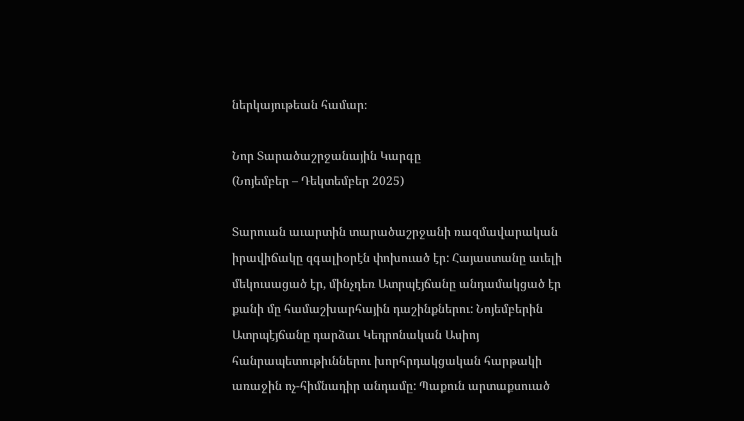ներկայութեան համար։

Նոր Տարածաշրջանային Կարգը
(Նոյեմբեր – Դեկտեմբեր 2025)

Տարուան աւարտին տարածաշրջանի ռազմավարական իրավիճակը զգալիօրէն փոխուած էր: Հայաստանը աւելի մեկուսացած էր, մինչդեռ Ատրպէյճանը անդամակցած էր քանի մը համաշխարհային դաշինքներու: Նոյեմբերին Ատրպէյճանը դարձաւ Կեդրոնական Ասիոյ հանրապետութիւններու խորհրդակցական հարթակի առաջին ոչ-հիմնադիր անդամը: Պաքուն արտաքսուած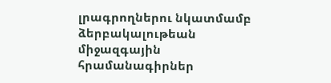լրագրողներու նկատմամբ ձերբակալութեան միջազգային հրամանագիրներ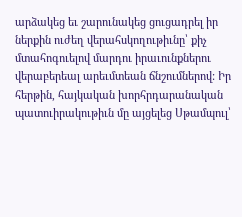արձակեց եւ շարունակեց ցուցադրել իր ներքին ուժեղ վերահսկողութիւնը՝ քիչ մտահոգուելով մարդու իրաւունքներու վերաբերեալ արեւմտեան ճնշումներով: Իր հերթին, հայկական խորհրդարանական պատուիրակութիւն մը այցելեց Սթամպուլ՝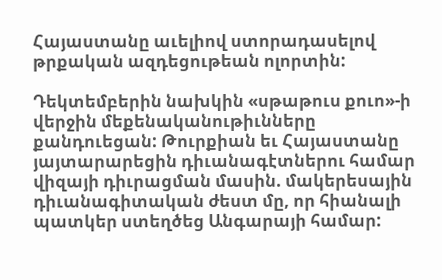Հայաստանը աւելիով ստորադասելով թրքական ազդեցութեան ոլորտին:

Դեկտեմբերին նախկին «սթաթուս քուո»-ի վերջին մեքենականութիւնները քանդուեցան: Թուրքիան եւ Հայաստանը յայտարարեցին դիւանագէտներու համար վիզայի դիւրացման մասին. մակերեսային դիւանագիտական ժեստ մը, որ հիանալի պատկեր ստեղծեց Անգարայի համար: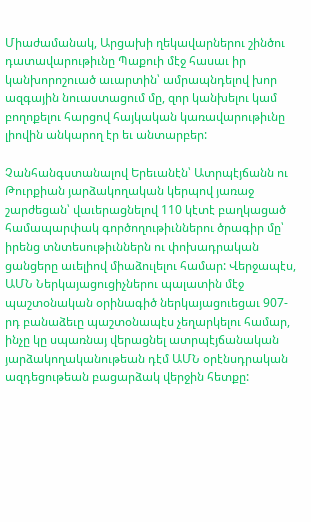Միաժամանակ, Արցախի ղեկավարներու շինծու դատավարութիւնը Պաքուի մէջ հասաւ իր կանխորոշուած աւարտին՝ ամրապնդելով խոր ազգային նուաստացում մը, զոր կանխելու կամ բողոքելու հարցով հայկական կառավարութիւնը լիովին անկարող էր եւ անտարբեր:

Չանհանգստանալով Երեւանէն՝ Ատրպէյճանն ու Թուրքիան յարձակողական կերպով յառաջ շարժեցան՝ վաւերացնելով 110 կէտէ բաղկացած համապարփակ գործողութիւններու ծրագիր մը՝ իրենց տնտեսութիւններն ու փոխադրական ցանցերը աւելիով միաձուլելու համար: Վերջապէս, ԱՄՆ Ներկայացուցիչներու պալատին մէջ պաշտօնական օրինագիծ ներկայացուեցաւ 907-րդ բանաձեւը պաշտօնապէս չեղարկելու համար, ինչը կը սպառնայ վերացնել ատրպէյճանական յարձակողականութեան դէմ ԱՄՆ օրէնսդրական ազդեցութեան բացարձակ վերջին հետքը: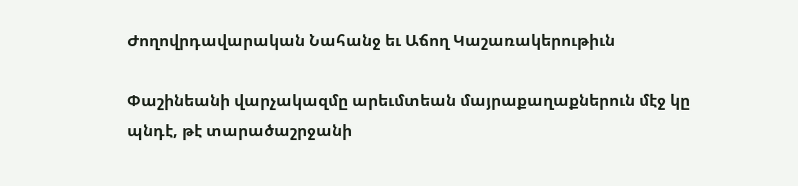Ժողովրդավարական Նահանջ եւ Աճող Կաշառակերութիւն

Փաշինեանի վարչակազմը արեւմտեան մայրաքաղաքներուն մէջ կը պնդէ, թէ տարածաշրջանի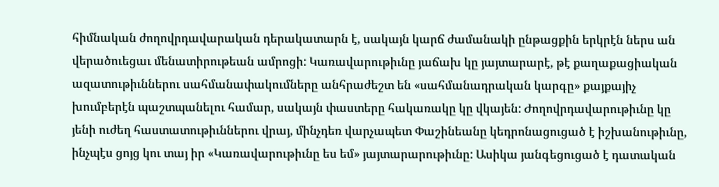հիմնական ժողովրդավարական դերակատարն է, սակայն կարճ ժամանակի ընթացքին երկրէն ներս ան վերածուեցաւ մենատիրութեան ամրոցի: Կառավարութիւնը յաճախ կը յայտարարէ, թէ քաղաքացիական ազատութիւններու սահմանափակումները անհրաժեշտ են «սահմանադրական կարգը» քայքայիչ խումբերէն պաշտպանելու համար, սակայն փաստերը հակառակը կը վկայեն: Ժողովրդավարութիւնը կը յենի ուժեղ հաստատութիւններու վրայ, մինչդեռ վարչապետ Փաշինեանը կեդրոնացուցած է իշխանութիւնը, ինչպէս ցոյց կու տայ իր «Կառավարութիւնը ես եմ» յայտարարութիւնը: Ասիկա յանգեցուցած է դատական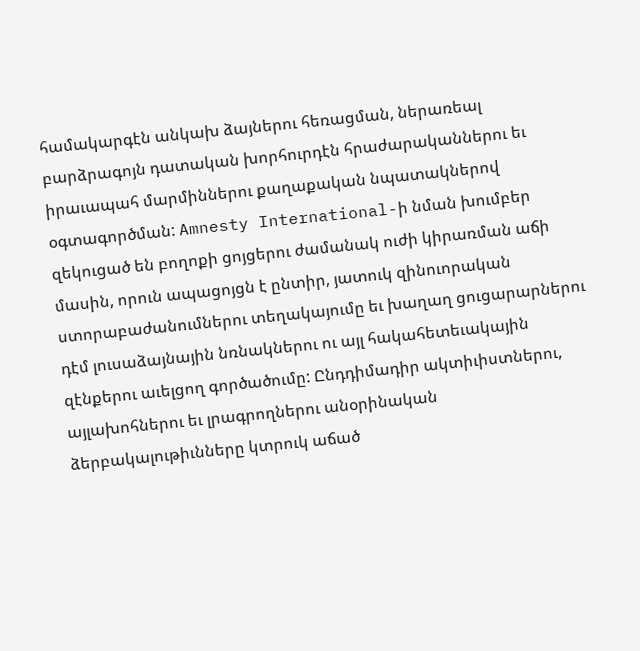համակարգէն անկախ ձայներու հեռացման, ներառեալ բարձրագոյն դատական խորհուրդէն հրաժարականներու եւ իրաւապահ մարմիններու քաղաքական նպատակներով օգտագործման: Amnesty International-ի նման խումբեր զեկուցած են բողոքի ցոյցերու ժամանակ ուժի կիրառման աճի մասին, որուն ապացոյցն է ընտիր, յատուկ զինուորական ստորաբաժանումներու տեղակայումը եւ խաղաղ ցուցարարներու դէմ լուսաձայնային նռնակներու ու այլ հակահետեւակային զէնքերու աւելցող գործածումը: Ընդդիմադիր ակտիւիստներու, այլախոհներու եւ լրագրողներու անօրինական ձերբակալութիւնները կտրուկ աճած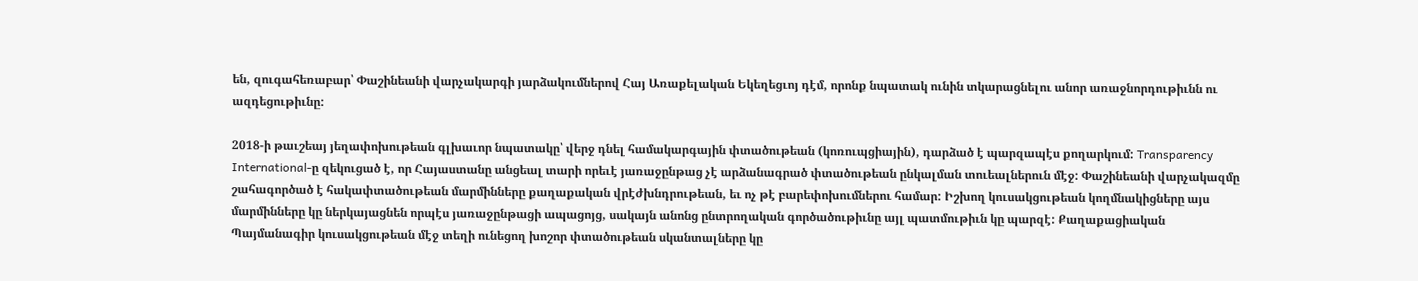են, զուգահեռաբար՝ Փաշինեանի վարչակարգի յարձակումներով Հայ Առաքելական Եկեղեցւոյ դէմ, որոնք նպատակ ունին տկարացնելու անոր առաջնորդութիւնն ու ազդեցութիւնը:

2018-ի թաւշեայ յեղափոխութեան գլխաւոր նպատակը՝ վերջ դնել համակարգային փտածութեան (կոռուպցիային), դարձած է պարզապէս քողարկում: Transparency International-ը զեկուցած է, որ Հայաստանը անցեալ տարի որեւէ յառաջընթաց չէ արձանագրած փտածութեան ընկալման տուեալներուն մէջ: Փաշինեանի վարչակազմը շահագործած է հակափտածութեան մարմինները քաղաքական վրէժխնդրութեան, եւ ոչ թէ բարեփոխումներու համար: Իշխող կուսակցութեան կողմնակիցները այս մարմինները կը ներկայացնեն որպէս յառաջընթացի ապացոյց, սակայն անոնց ընտրողական գործածութիւնը այլ պատմութիւն կը պարզէ: Քաղաքացիական Պայմանագիր կուսակցութեան մէջ տեղի ունեցող խոշոր փտածութեան սկանտալները կը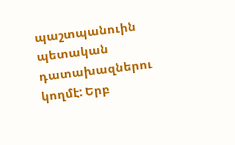պաշտպանուին պետական դատախազներու կողմէ: Երբ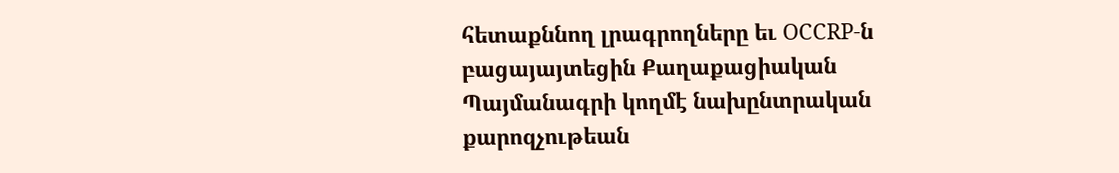հետաքննող լրագրողները եւ OCCRP-ն բացայայտեցին Քաղաքացիական Պայմանագրի կողմէ նախընտրական քարոզչութեան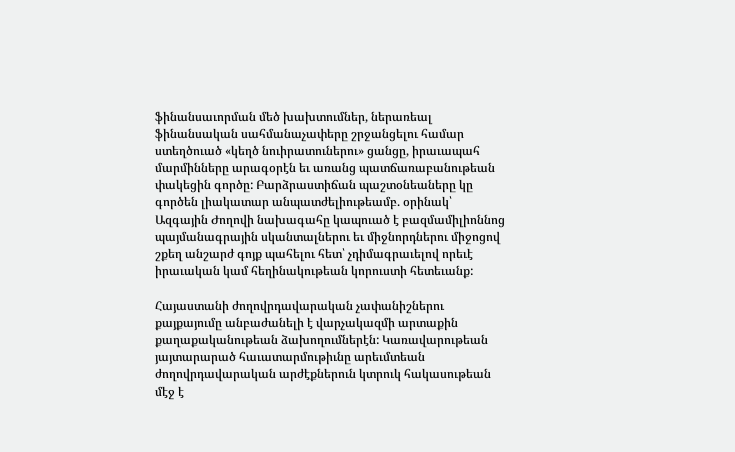ֆինանսաւորման մեծ խախտումներ, ներառեալ ֆինանսական սահմանաչափերը շրջանցելու համար ստեղծուած «կեղծ նուիրատուներու» ցանցը, իրաւապահ մարմինները արագօրէն եւ առանց պատճառաբանութեան փակեցին գործը: Բարձրաստիճան պաշտօնեաները կը գործեն լիակատար անպատժելիութեամբ. օրինակ՝ Ազգային Ժողովի նախագահը կապուած է բազմամիլիոննոց պայմանագրային սկանտալներու եւ միջնորդներու միջոցով շքեղ անշարժ գոյք պահելու հետ՝ չդիմագրաւելով որեւէ իրաւական կամ հեղինակութեան կորուստի հետեւանք:

Հայաստանի ժողովրդավարական չափանիշներու քայքայումը անբաժանելի է վարչակազմի արտաքին քաղաքականութեան ձախողումներէն: Կառավարութեան յայտարարած հաւատարմութիւնը արեւմտեան ժողովրդավարական արժէքներուն կտրուկ հակասութեան մէջ է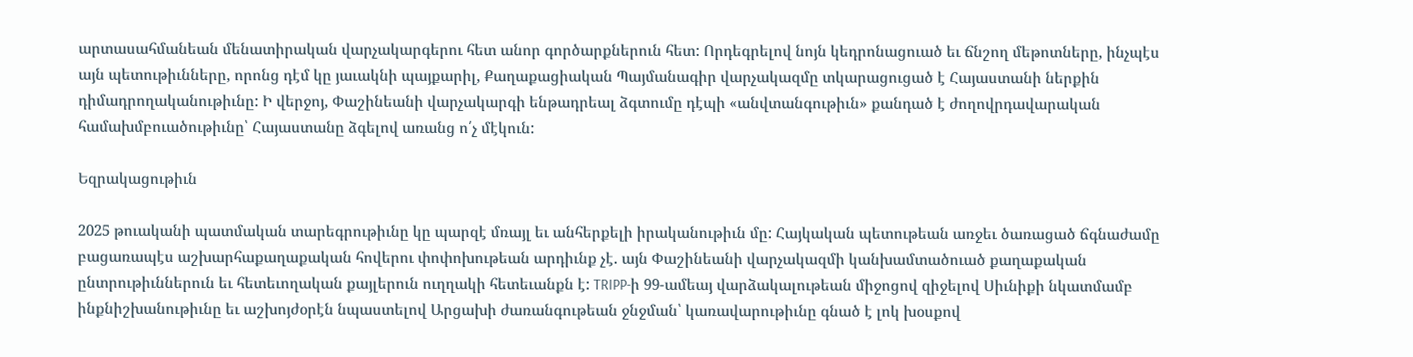արտասահմանեան մենատիրական վարչակարգերու հետ անոր գործարքներուն հետ: Որդեգրելով նոյն կեդրոնացուած եւ ճնշող մեթոտները, ինչպէս այն պետութիւնները, որոնց դէմ կը յաւակնի պայքարիլ, Քաղաքացիական Պայմանագիր վարչակազմը տկարացուցած է Հայաստանի ներքին դիմադրողականութիւնը: Ի վերջոյ, Փաշինեանի վարչակարգի ենթադրեալ ձգտումը դէպի «անվտանգութիւն» քանդած է ժողովրդավարական համախմբուածութիւնը՝ Հայաստանը ձգելով առանց ո՛չ մէկուն:

Եզրակացութիւն

2025 թուականի պատմական տարեգրութիւնը կը պարզէ մռայլ եւ անհերքելի իրականութիւն մը: Հայկական պետութեան առջեւ ծառացած ճգնաժամը բացառապէս աշխարհաքաղաքական հովերու փոփոխութեան արդիւնք չէ. այն Փաշինեանի վարչակազմի կանխամտածուած քաղաքական ընտրութիւններուն եւ հետեւողական քայլերուն ուղղակի հետեւանքն է: TRIPP-ի 99-ամեայ վարձակալութեան միջոցով զիջելով Սիւնիքի նկատմամբ ինքնիշխանութիւնը եւ աշխոյժօրէն նպաստելով Արցախի ժառանգութեան ջնջման՝ կառավարութիւնը գնած է լոկ խօսքով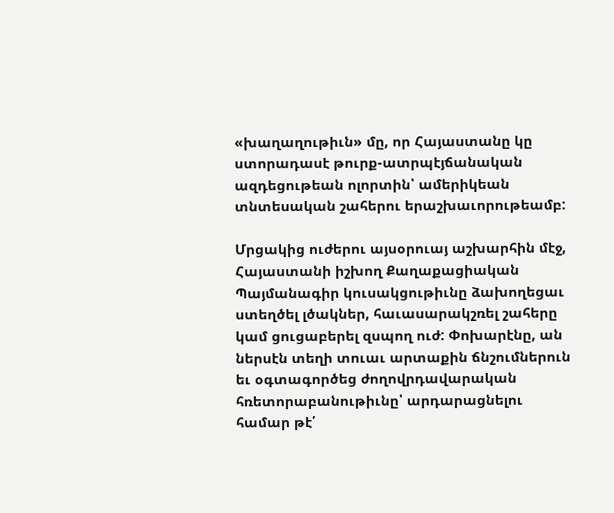«խաղաղութիւն» մը, որ Հայաստանը կը ստորադասէ թուրք-ատրպէյճանական ազդեցութեան ոլորտին՝ ամերիկեան տնտեսական շահերու երաշխաւորութեամբ:

Մրցակից ուժերու այսօրուայ աշխարհին մէջ, Հայաստանի իշխող Քաղաքացիական Պայմանագիր կուսակցութիւնը ձախողեցաւ ստեղծել լծակներ, հաւասարակշռել շահերը կամ ցուցաբերել զսպող ուժ: Փոխարէնը, ան ներսէն տեղի տուաւ արտաքին ճնշումներուն եւ օգտագործեց ժողովրդավարական հռետորաբանութիւնը՝ արդարացնելու համար թէ՛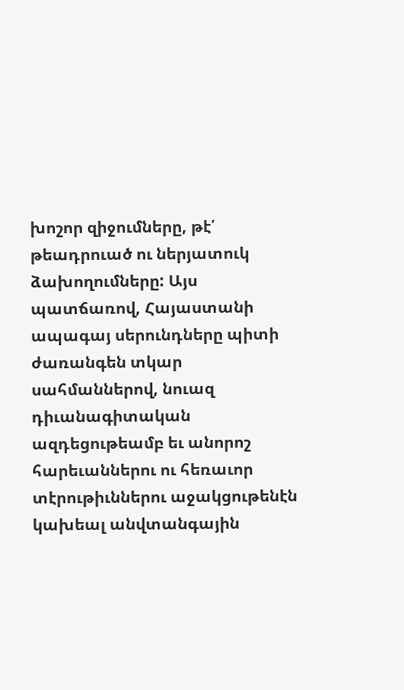խոշոր զիջումները, թէ՛ թեադրուած ու ներյատուկ ձախողումները: Այս պատճառով, Հայաստանի ապագայ սերունդները պիտի ժառանգեն տկար սահմաններով, նուազ դիւանագիտական ազդեցութեամբ եւ անորոշ հարեւաններու ու հեռաւոր տէրութիւններու աջակցութենէն կախեալ անվտանգային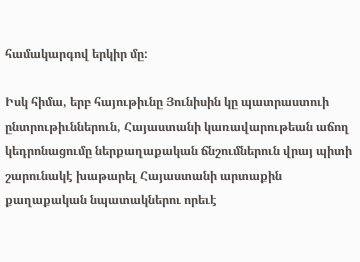համակարգով երկիր մը:

Իսկ հիմա, երբ հայութիւնը Յունիսին կը պատրաստուի ընտրութիւններուն, Հայաստանի կառավարութեան աճող կեդրոնացումը ներքաղաքական ճնշումներուն վրայ պիտի շարունակէ խաթարել Հայաստանի արտաքին քաղաքական նպատակներու որեւէ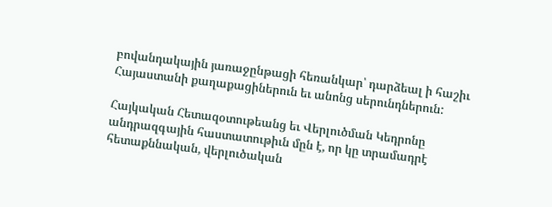բովանդակային յառաջընթացի հեռանկար՝ դարձեալ ի հաշիւ Հայաստանի քաղաքացիներուն եւ անոնց սերունդներուն:

Հայկական Հետազօտութեանց եւ Վերլուծման Կեդրոնը անդրազգային հաստատութիւն մըն է, որ կը տրամադրէ հետաքննական, վերլուծական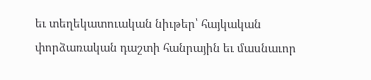եւ տեղեկատուական նիւթեր՝ հայկական փորձառական դաշտի հանրային եւ մասնաւոր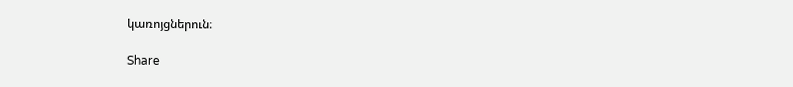կառոյցներուն։

Share